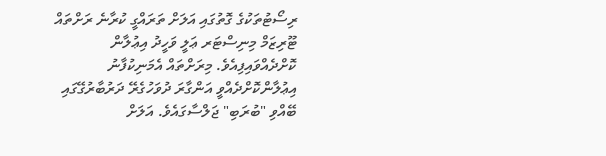ރިސޯޓުތަކުގެ ގޮތުގައި އަލަށް ތަރައްގީ ކުރާނެ ރަށްތައް ޓޫރިޒަމް މިނިސްޓަރ ޢަލީ ވަހީދު އިޢުލާން ކޮށްދެއްވައިފިއެވެ. މިރަށްތައް އެމަނިކުފާނު އިޢުލާންކޮށްދެއްވީ އަންގާރަ ދުވަހުގެރޭ ދަރުބާރުގޭގައި ބޭއްވި "ބުރަބި" ޖަލްސާގައެވެ. އަލަށް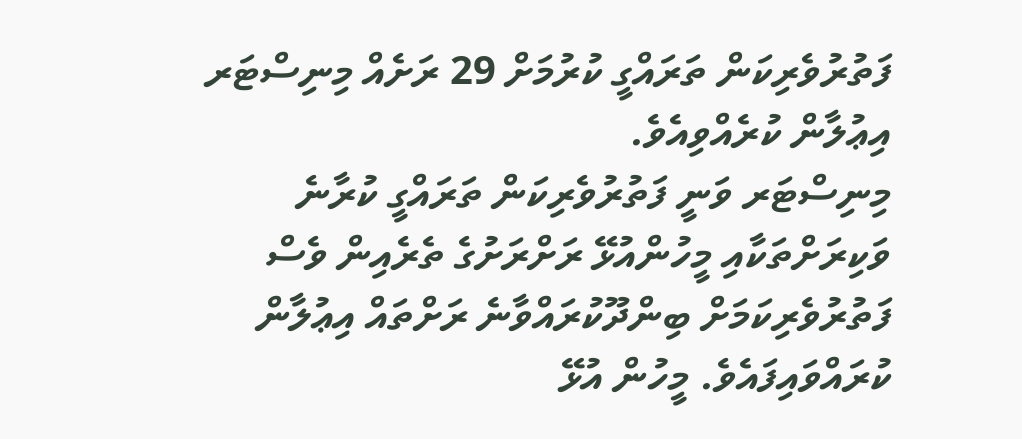ފަތުރުވެރިކަން ތަރައްގީ ކުރުމަށް 29 ރަށެއް މިނިސްޓަރ އިޢުލާން ކުރެއްވިއެވެ.
މިނިސްޓަރ ވަނީ ފަތުރުވެރިކަން ތަރައްގީ ކުރާނެ ވަކިރަށްތަކާއި މީހުންއުޅޭ ރަށްރަށުގެ ތެރެއިން ވެސް ފަތުރުވެރިކަމަށް ބިންދޫކުރައްވާނެ ރަށްތައް އިޢުލާން ކުރައްވައިފައެވެ. މީހުން އުޅޭ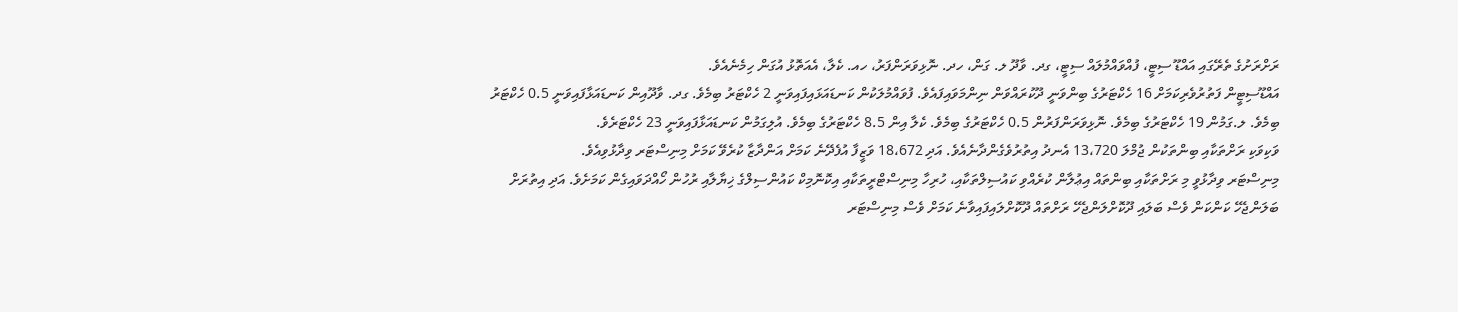ރަށްރަށުގެ ތެރޭގައި އައްޑޫ ސިޓީ، ފުއްވައްމުލައް ސިޓީ، ގދ. ވާދޫ ލ. ގަން، ހދ. ނޮޅިވަރަންފަރު، ހއ. ކެލާ، އެއަތޮޅު އުގަން ހިމެނެއެވެ.
އައްޑޫސިޓީން ފަތުރުވެރިކަމަށް 16 ހެކްޓަރުގެ ބިންވަނީ ދޫކުރައްވަން ނިންމަވައިފައެވެ. ފުވައްމުލަކުން ކަނޑައަޅައިފައިވަނީ 2 ހެކްޓަރު ބިމެވެ. ގދ. ވާދޫއިން ކަނޑައަޅާފައިވަނީ 0.5 ހެކްޓަރު ބިމެވެ. ލ.ގަމުން 19 ހެކްޓަރުގެ ބިމެވެ. ނޮޅިވަރަންފަރުން 0.5 ހެކްޓަރުގެ ބިމެވެ. ކެލާ އިން 8.5 ހެކްޓަރުގެ ބިމެވެ. އުލިގަމުން ކަނޑައަޅާފައިވަނީ 23 ހެކްޓަރެވެ.
ވަކިވަކި ރަށްތަކާއި ބިންތަކުން ޖުމްލަ 13،720 އެނދު އިތުރުވެގެންދާނެއެވެ. އަދި 18،672 ވަޒީފާ އުފެދޭނެ ކަމަށް އަންދާޒާ ކުރެވޭ ކަމަށް މިނިސްޓަރ ވިދާޅުވިއެވެ.
މިނިސްޓަރ ވިދާޅުވީ މި ރަށްތަކާއި ބިންތައް އިޢުލާން ކުރެއްވި ކައުސިލްތަކާއި، ހުރިހާ މިނިސްޓްރީތަކާއި އިކޮނޮމިކް ކައުންސިލްގެ ޚިޔާލާއި ރުހުން ހޯއްދަވައިގެން ކަމަށެވެ. އަދި އިތުރަށް ބަލަންޖެހޭ ކަންކަން ވެސް ބަލައި ދޫކޮށްލަންޖެހޭ ރަށްތައް ދޫކޮށްލައިފައިވާނެ ކަމަށް ވެސް މިނިސްޓަރ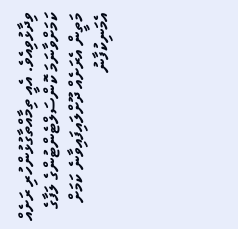ވިދާޅުވިއެވެ. އެއީ ތިމާއްތާގުޅުންހުރި ރަށެއް ކަމަށްވާނަމަ ކޮންސަލްޓެންޓުންގެ ލަފާގެ މަތީން އެރަށެއް ދޫށްލައިފައިވާނެ ކަމަށް އެމަނިކުފާނު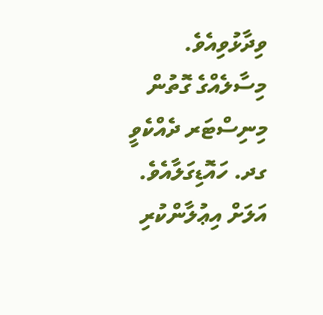ވިދާޅުވިއެވެ. މިސާލެއްގެ ގޮތުން މިނިސްޓަރ ދެއްކެވީ ގދ. ހައޮޑިގަލާއެވެ.
އަލަށް އިޢުލާންކުރި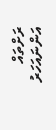ރަށްތައް އަންނައަހަރު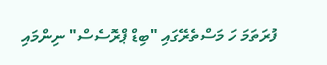ފުރަތަމަ ހަ މަސްތެރޭގައި "ބިޑް ޕްރޮސެސް" ނިންމައި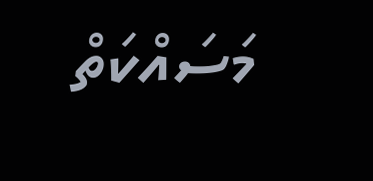މަސައްކަތް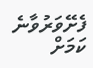ފެށޭވަރުވާނެ ކަމަށް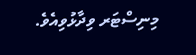މިނިސްޓަރ ވިދާޅުވިއެވެ.